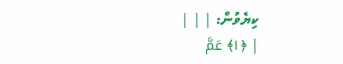ކިޔެވުން: | | |
| ﴿١﴾ عَمَّ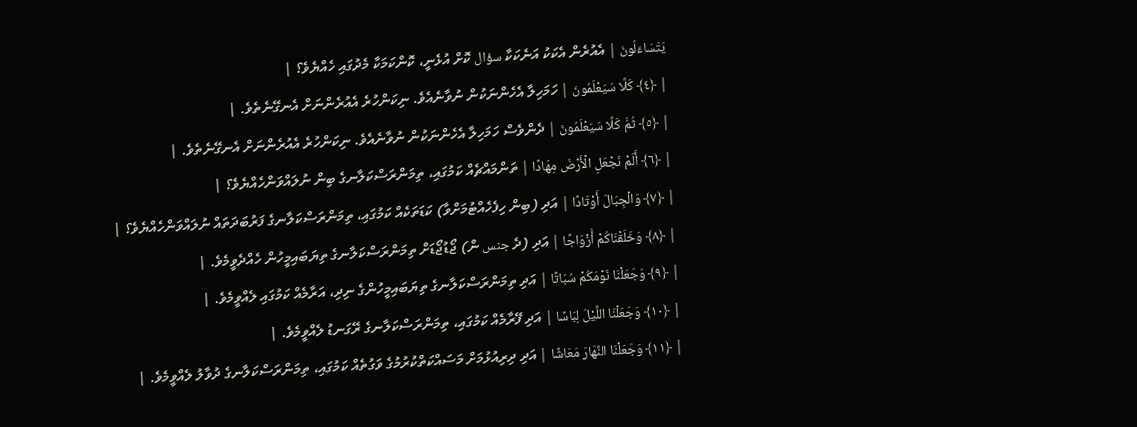يَتَسَاءَلُونَ | އެއުރެން އެކަކު އަނެކަކާ سؤال ކޮށް އުޅެނީ، ކޮންކަމަކާ މެދުގައި ހެއްޔެވެ؟ |
| ﴿٤﴾ كَلَّا سَيَعْلَمُونَ | ހަމަހިލާ އެހެންނަކުން ނުވާނެއެވެ. ނިކަންހުރެ އެއުރެންނަށް އެނގޭނެތެވެ. |
| ﴿٥﴾ ثُمَّ كَلَّا سَيَعْلَمُونَ | ދެންވެސް ހަމަހިލާ އެހެންނަކުން ނުވާނެއެވެ. ނިކަންހުރެ އެއުރެންނަށް އެނގޭނެތެވެ. |
| ﴿٦﴾ أَلَمْ نَجْعَلِ الْأَرْضَ مِهَادًا | ތަންމައްޗެއް ކަމުގައި، ތިމަންރަސްކަލާނގެ ބިން ނުލައްވަންހެއްޔެވެ؟ |
| ﴿٧﴾ وَالْجِبَالَ أَوْتَادًا | އަދި (ބިން ހިފެހެއްޓުމަށްވާ) ކަޑަތަކެއް ކަމުގައި، ތިމަންރަސްކަލާނގެ ފަރުބަދަތައް ނުލައްވަންހެއްޔެވެ؟ |
| ﴿٨﴾ وَخَلَقْنَاكُمْ أَزْوَاجًا | އަދި (ދެ جنس ން) ޖޯޑުޖޯޑަށް ތިމަންރަސްކަލާނގެ ތިޔަބައިމީހުން ހެއްދެވީމެވެ. |
| ﴿٩﴾ وَجَعَلْنَا نَوْمَكُمْ سُبَاتًا | އަދި ތިމަންރަސްކަލާނގެ ތިޔަބައިމީހުންގެ ނިދި، އަރާމެއް ކަމުގައި ލެއްވީމެވެ. |
| ﴿١٠﴾ وَجَعَلْنَا اللَّيْلَ لِبَاسًا | އަދި ފޭރާމެއް ކަމުގައި، ތިމަންރަސްކަލާނގެ ރޭގަނޑު ލެއްވީމެވެ. |
| ﴿١١﴾ وَجَعَلْنَا النَّهَارَ مَعَاشًا | އަދި ދިރިއުޅުމަށް މަސައްކަތްކުރުމުގެ ވަގުތެއް ކަމުގައި، ތިމަންރަސްކަލާނގެ ދުވާލު ލެއްވީމެވެ. |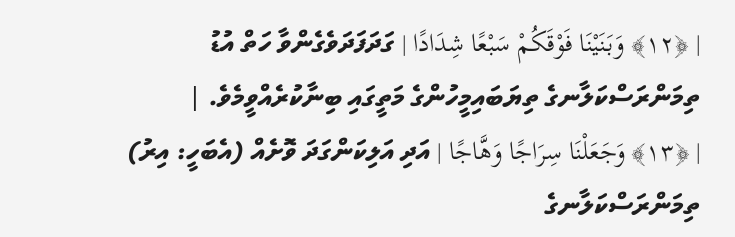| ﴿١٢﴾ وَبَنَيْنَا فَوْقَكُمْ سَبْعًا شِدَادًا | ގަދަފަދަވެގެންވާ ހަތް އުޑު ތިމަންރަސްކަލާނގެ ތިޔަބައިމީހުންގެ މަތީގައި ބިނާކުރެއްވީމެވެ. |
| ﴿١٣﴾ وَجَعَلْنَا سِرَاجًا وَهَّاجًا | އަދި އަލިކަންގަދަ ވޮށެއް (އެބަހީ: އިރު) ތިމަންރަސްކަލާނގެ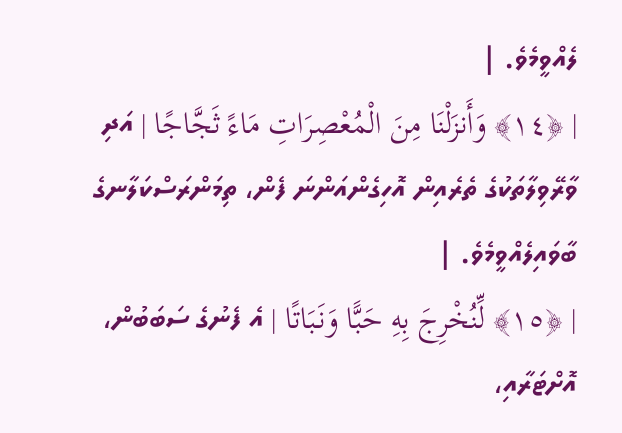ލެއްވީމެވެ. |
| ﴿١٤﴾ وَأَنزَلْنَا مِنَ الْمُعْصِرَاتِ مَاءً ثَجَّاجًا | އަދި ވާރޭވިލާތަކުގެ ތެރެއިން އޮހިގެންއަންނަ ފެން، ތިމަންރަސްކަލާނގެ ބާވައިލެއްވީމެވެ. |
| ﴿١٥﴾ لِّنُخْرِجَ بِهِ حَبًّا وَنَبَاتًا | އެ ފެނުގެ ސަބަބުން، އޮށްޓަރާއި،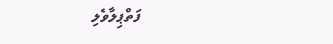ފަތްޕިލާވެލި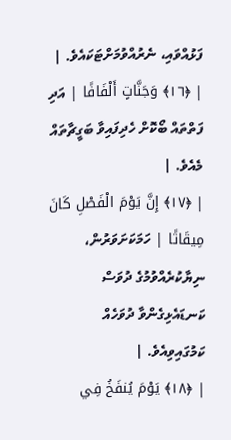ފަޅުއްވައި، ނެރުއްވުމަށްޓަކައެވެ. |
| ﴿١٦﴾ وَجَنَّاتٍ أَلْفَافًا | އަދި ފަތްތައް ބޯކޮށް ހެދިފައިވާ ބަގީޗާތައް މެއެވެ. |
| ﴿١٧﴾ إِنَّ يَوْمَ الْفَصْلِ كَانَ مِيقَاتًا | ހަމަކަށަވަރުން، ނިޔާކުރެއްވުމުގެ ދުވަސް ކަނޑައެޅިގެންވާ ދުވަހެއް ކަމުގައިވިއެވެ. |
| ﴿١٨﴾ يَوْمَ يُنفَخُ فِي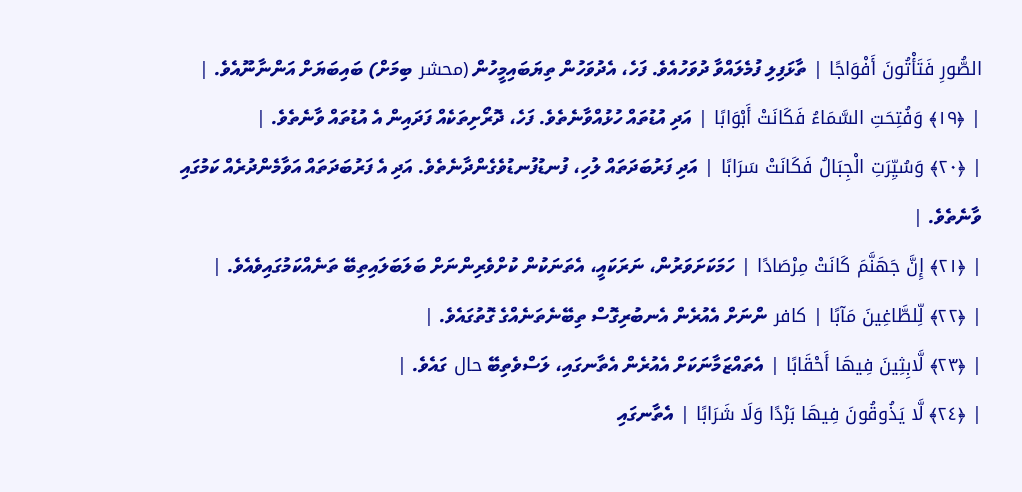الصُّورِ فَتَأْتُونَ أَفْوَاجًا | ތާޅަފިލި ފުމެލައްވާ ދުވަހުއެވެ. ފަހެ، އެދުވަހުން ތިޔަބައިމީހުން (محشر ބިމަށް) ބައިބަޔަށް އަންނާނޫއެވެ. |
| ﴿١٩﴾ وَفُتِحَتِ السَّمَاءُ فَكَانَتْ أَبْوَابًا | އަދި އުޑުތައް ހުޅުއްވާނެތެވެ. ފަހެ، ދޮރޯށިތަކެއް ފަދައިން އެ އުޑުތައް ވާނެތެވެ. |
| ﴿٢٠﴾ وَسُيِّرَتِ الْجِبَالُ فَكَانَتْ سَرَابًا | އަދި ފަރުބަދަތައް ލުހި، ފުނޑުފުނޑުވެގެންދާނެތެވެ. އަދި އެ ފަރުބަދަތައް އަވާމެންދުރެއް ކަމުގައި ވާނެތެވެ. |
| ﴿٢١﴾ إِنَّ جَهَنَّمَ كَانَتْ مِرْصَادًا | ހަމަކަށަވަރުން، ނަރަކައީ، އެތަނަކުން ކުށްވެރިންނަށް ބަލަބަލައިތިބޭ ތަނެއްކަމުގައިވެއެވެ. |
| ﴿٢٢﴾ لِّلطَّاغِينَ مَآبًا | كافر ންނަށް އެއުރެން އެނބުރިގޮސް ތިބޭނެތަނެއްގެ ގޮތުގައެވެ. |
| ﴿٢٣﴾ لَّابِثِينَ فِيهَا أَحْقَابًا | އެތައްޒަމާނަކަށް އެއުރެން އެތާނގައި، ލަސްވެތިބޭ حال ގައެވެ. |
| ﴿٢٤﴾ لَّا يَذُوقُونَ فِيهَا بَرْدًا وَلَا شَرَابًا | އެތާނގައި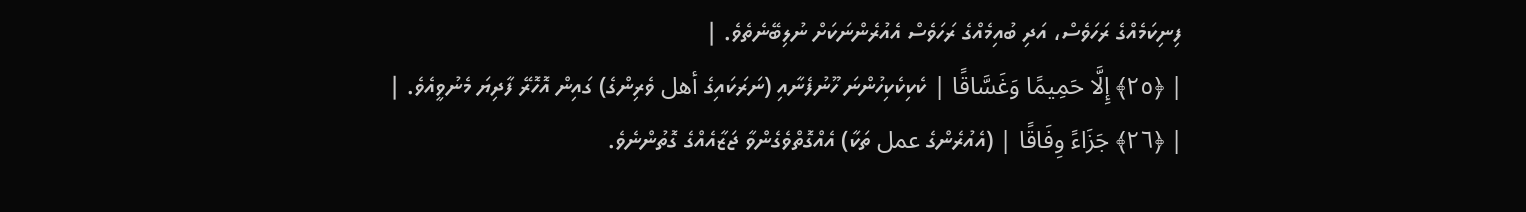ފިނިކަމެއްގެ ރަހަވެސް، އަދި ބުއިމެއްގެ ރަހަވެސް އެއުރެންނަކަށް ނުލިބޭނެތެވެ. |
| ﴿٢٥﴾ إِلَّا حَمِيمًا وَغَسَّاقًا | ކެކިކެކިހުންނަ ހޫނުފެނާއި (ނަރަކައިގެ أهل ވެރިންގެ) ގައިން އޮހޮރޭ ފާދިޔަ މެނުވީއެވެ. |
| ﴿٢٦﴾ جَزَاءً وِفَاقًا | (އެއުރެންގެ عمل ތަކާ) އެއްގޮތްވެގެންވާ ޖަޒާއެއްގެ ގޮތުންނެވެ.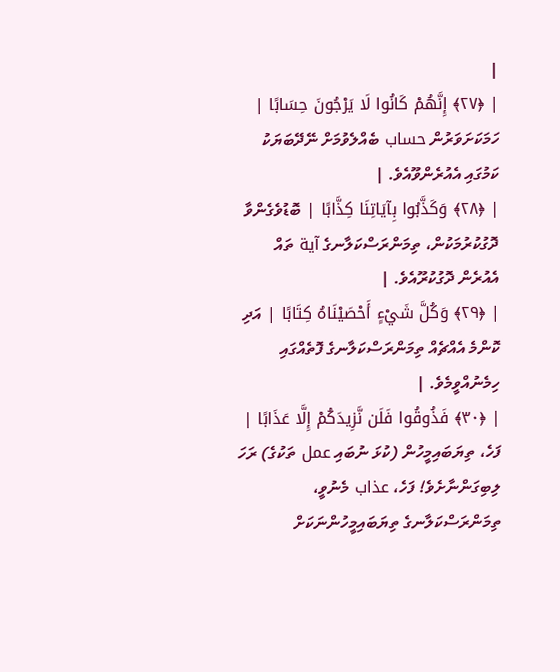|
| ﴿٢٧﴾ إِنَّهُمْ كَانُوا لَا يَرْجُونَ حِسَابًا | ހަމަކަށަވަރުން حساب ބެއްލެވުމަށް ނޭދޭބަޔަކު ކަމުގައި އެއުރެންވޫއެވެ. |
| ﴿٢٨﴾ وَكَذَّبُوا بِآيَاتِنَا كِذَّابًا | ބޮޑުވެގެންވާ ދޮގުކުރުމަކުން، ތިމަންރަސްކަލާނގެ آية ތައް އެއުރެން ދޮގުކުރޫއެވެ. |
| ﴿٢٩﴾ وَكُلَّ شَيْءٍ أَحْصَيْنَاهُ كِتَابًا | އަދި ކޮންމެ އެއްޗެއް ތިމަންރަސްކަލާނގެ ފޮތެއްގައި ހިމެނުއްވީމެވެ. |
| ﴿٣٠﴾ فَذُوقُوا فَلَن نَّزِيدَكُمْ إِلَّا عَذَابًا | ފަހެ، ތިޔަބައިމީހުން (ކުޅަ ނުބައި عمل ތަކުގެ) ރަހަ ލިބިގަންނާށެވެ! ފަހެ، عذاب މެނުވީ، ތިމަންރަސްކަލާނގެ ތިޔަބައިމީހުންނަކަށް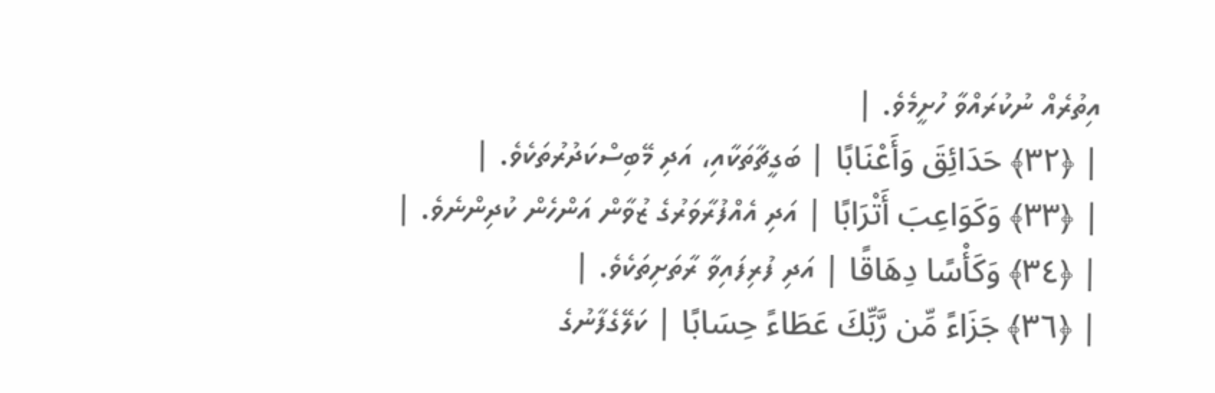އިތުރެއް ނުކުރައްވާ ހުށީމެވެ. |
| ﴿٣٢﴾ حَدَائِقَ وَأَعْنَابًا | ބަގީޗާތަކާއި، އަދި މޭބިސްކަދުރުތަކެވެ. |
| ﴿٣٣﴾ وَكَوَاعِبَ أَتْرَابًا | އަދި އެއްފުރާވަރުގެ ޒުވާން އަންހެން ކުދިންނެވެ. |
| ﴿٣٤﴾ وَكَأْسًا دِهَاقًا | އަދި ފުރިފައިވާ ރާތަށިތަކެވެ. |
| ﴿٣٦﴾ جَزَاءً مِّن رَّبِّكَ عَطَاءً حِسَابًا | ކަލޭގެފާނުގެ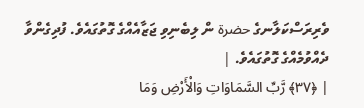ވެރިރަސްކަލާނގެ حضرة ން ލިބެނިވި ޖަޒާއެއްގެ ގޮތުގައެވެ. ފުދިގެންވާ ދެއްވުމެއްގެ ގޮތުގައެވެ. |
| ﴿٣٧﴾ رَّبِّ السَّمَاوَاتِ وَالْأَرْضِ وَمَا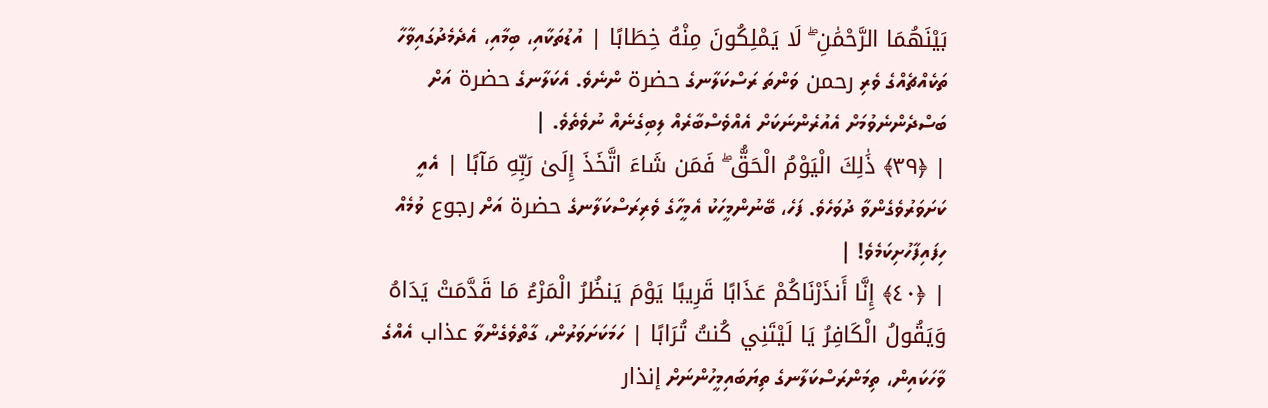بَيْنَهُمَا الرَّحْمَٰنِ ۖ لَا يَمْلِكُونَ مِنْهُ خِطَابًا | އުޑުތަކާއި، ބިމާއި، އެދެމެދުގައިވާހާ ތަކެއްޗެއްގެ ވެރި رحمن ވަންތަ ރަސްކަލާނގެ حضرة ންނެވެ. އެކަލާނގެ حضرة އަށް ބަސްދެންނެވުމަށް އެއުރެންނަކަށް އެއްވެސްބާރެއް ލިބިގެނެއް ނުވެތެވެ. |
| ﴿٣٩﴾ ذَٰلِكَ الْيَوْمُ الْحَقُّ ۖ فَمَن شَاءَ اتَّخَذَ إِلَىٰ رَبِّهِ مَآبًا | އެއީ ކަށަވަރުވެގެންވާ ދުވަހެވެ. ފަހެ، ބޭނުންމީހަކު އެމީހާގެ ވެރިރަސްކަލާނގެ حضرة އަށް رجوع ވުމެއް ހިފައިފާހުށިކަމެވެ! |
| ﴿٤٠﴾ إِنَّا أَنذَرْنَاكُمْ عَذَابًا قَرِيبًا يَوْمَ يَنظُرُ الْمَرْءُ مَا قَدَّمَتْ يَدَاهُ وَيَقُولُ الْكَافِرُ يَا لَيْتَنِي كُنتُ تُرَابًا | ހަމަކަށަވަރުން، ގާތްވެގެންވާ عذاب އެއްގެ ވާހަކައިން، ތިމަންރަސްކަލާނގެ ތިޔަބައިމީހުންނަށް إنذار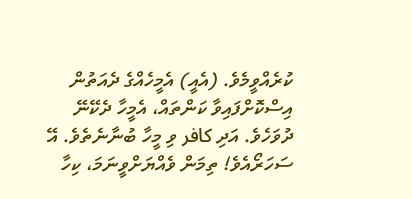ކުރެއްވީމެވެ. (އެއީ) އެމީހެއްގެ ދެއަތުން އިސްކޮށްފައިވާ ކަންތައް، އެމީހާ ދެކޭނޭ ދުވަހެވެ. އަދި كافر ވި މީހާ ބުނާނެތެވެ. އޭ ސަހަރޯއެވެ! ތިމަން ވެއްޔަށްވީނަމަ، ކިހާ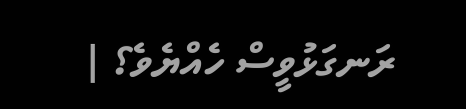ރަނގަޅުވީސް ހެއްޔެވެ؟ |